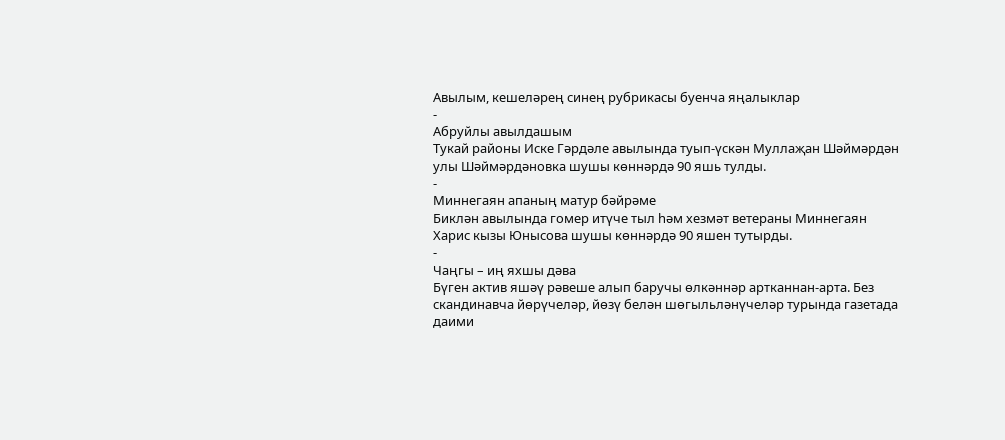Авылым, кешеләрең синең рубрикасы буенча яңалыклар
-
Абруйлы авылдашым
Тукай районы Иске Гәрдәле авылында туып-үскән Муллаҗан Шәймәрдән улы Шәймәрдәновка шушы көннәрдә 90 яшь тулды.
-
Миннегаян апаның матур бәйрәме
Биклән авылында гомер итүче тыл һәм хезмәт ветераны Миннегаян Харис кызы Юнысова шушы көннәрдә 90 яшен тутырды.
-
Чаңгы – иң яхшы дәва
Бүген актив яшәү рәвеше алып баручы өлкәннәр артканнан-арта. Без скандинавча йөрүчеләр, йөзү белән шөгыльләнүчеләр турында газетада даими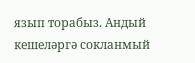язып торабыз. Андый кешеләргә сокланмый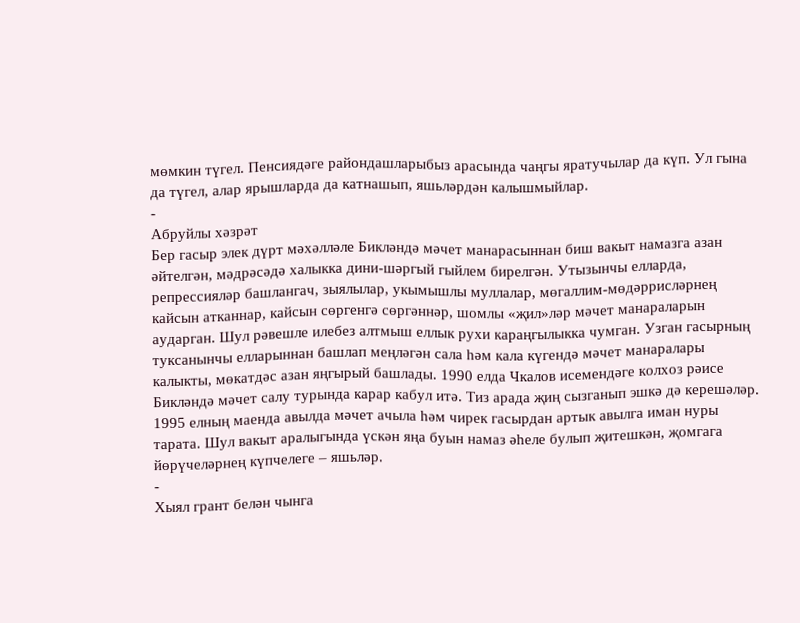мөмкин түгел. Пенсиядәге райондашларыбыз арасында чаңгы яратучылар да күп. Ул гына да түгел, алар ярышларда да катнашып, яшьләрдән калышмыйлар.
-
Абруйлы хәзрәт
Бер гасыр элек дүрт мәхәлләле Бикләндә мәчет манарасыннан биш вакыт намазга азан әйтелгән, мәдрәсәдә халыкка дини-шәргый гыйлем бирелгән. Утызынчы елларда, репрессияләр башлангач, зыялылар, укымышлы муллалар, мөгаллим-мөдәррисләрнең кайсын атканнар, кайсын сөргенгә сөргәннәр, шомлы «җил»ләр мәчет манараларын аударган. Шул рәвешле илебез алтмыш еллык рухи караңгылыкка чумган. Узган гасырның туксанынчы елларыннан башлап меңләгән сала һәм кала күгендә мәчет манаралары калыкты, мөкатдәс азан яңгырый башлады. 1990 елда Чкалов исемендәге колхоз рәисе Бикләндә мәчет салу турында карар кабул итә. Тиз арада җиң сызганып эшкә дә керешәләр. 1995 елның маенда авылда мәчет ачыла һәм чирек гасырдан артык авылга иман нуры тарата. Шул вакыт аралыгында үскән яңа буын намаз әһеле булып җитешкән, җомгага йөрүчеләрнең күпчелеге – яшьләр.
-
Хыял грант белән чынга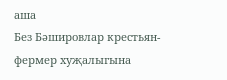аша
Без Бәшировлар крестьян-фермер хуҗалыгына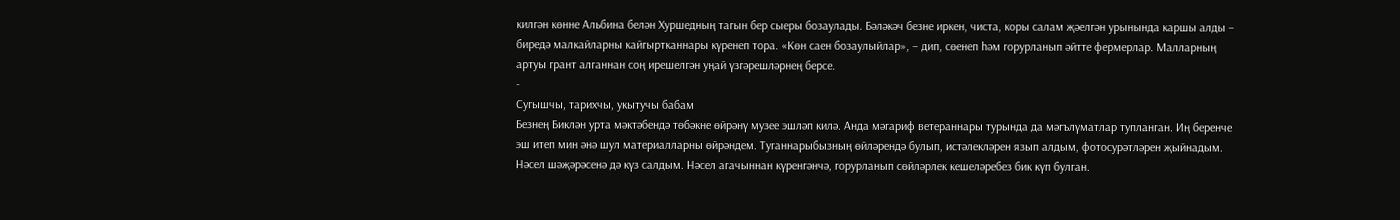килгән көнне Альбина белән Хуршедның тагын бер сыеры бозаулады. Бәләкәч безне иркен, чиста, коры салам җәелгән урынында каршы алды – биредә малкайларны кайгыртканнары күренеп тора. «Көн саен бозаулыйлар», – дип, сөенеп һәм горурланып әйтте фермерлар. Малларның артуы грант алганнан соң ирешелгән уңай үзгәрешләрнең берсе.
-
Сугышчы, тарихчы, укытучы бабам
Безнең Биклән урта мәктәбендә төбәкне өйрәнү музее эшләп килә. Анда мәгариф ветераннары турында да мәгълүматлар тупланган. Иң беренче эш итеп мин әнә шул материалларны өйрәндем. Туганнарыбызның өйләрендә булып, истәлекләрен язып алдым, фотосурәтләрен җыйнадым. Нәсел шәҗәрәсенә дә күз салдым. Нәсел агачыннан күренгәнчә, горурланып сөйләрлек кешеләребез бик күп булган.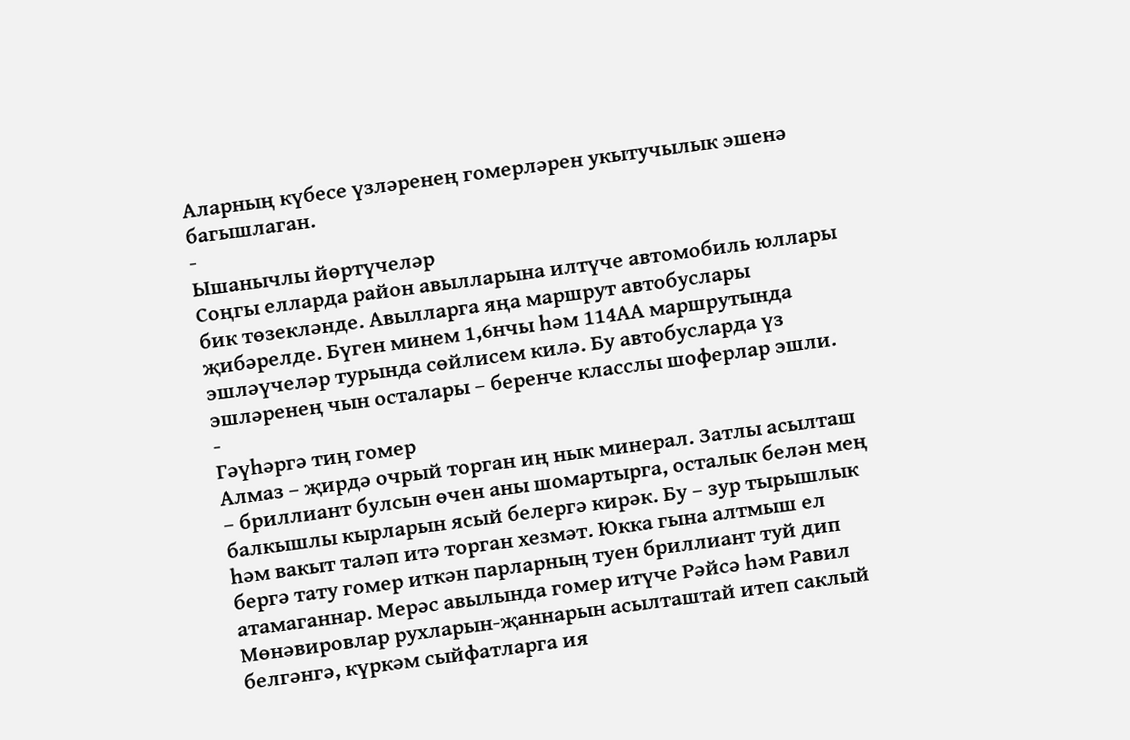Аларның күбесе үзләренең гомерләрен укытучылык эшенә багышлаган.
-
Ышанычлы йөртүчеләр
Соңгы елларда район авылларына илтүче автомобиль юллары бик төзекләнде. Авылларга яңа маршрут автобуслары җибәрелде. Бүген минем 1,6нчы һәм 114АА маршрутында эшләүчеләр турында сөйлисем килә. Бу автобусларда үз эшләренең чын осталары – беренче класслы шоферлар эшли.
-
Гәүһәргә тиң гомер
Алмаз – җирдә очрый торган иң нык минерал. Затлы асылташ – бриллиант булсын өчен аны шомартырга, осталык белән мең балкышлы кырларын ясый белергә кирәк. Бу – зур тырышлык һәм вакыт таләп итә торган хезмәт. Юкка гына алтмыш ел бергә тату гомер иткән парларның туен бриллиант туй дип атамаганнар. Мерәс авылында гомер итүче Рәйсә һәм Равил Мөнәвировлар рухларын-җаннарын асылташтай итеп саклый белгәнгә, күркәм сыйфатларга ия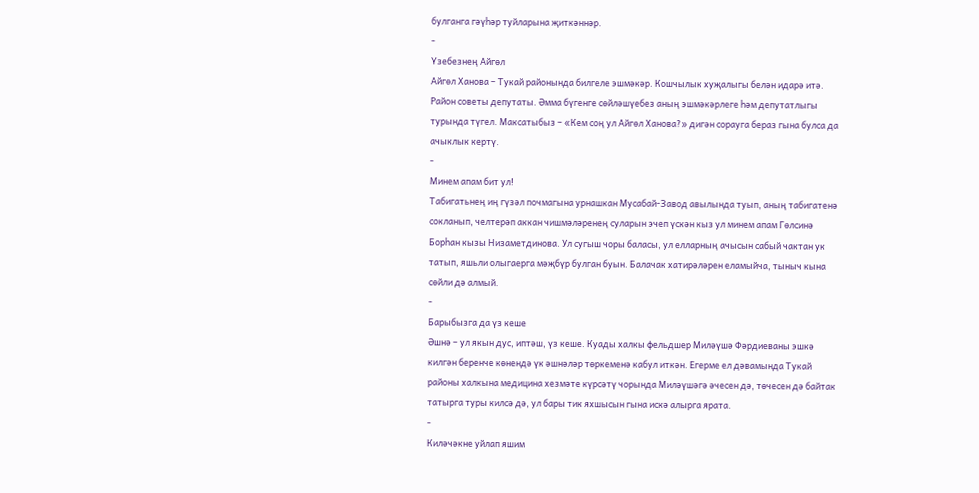булганга гәүһәр туйларына җиткәннәр.
-
Үзебезнең Айгөл
Айгөл Ханова – Тукай районында билгеле эшмәкәр. Кошчылык хуҗалыгы белән идарә итә. Район советы депутаты. Әмма бүгенге сөйләшүебез аның эшмәкәрлеге һәм депутатлыгы турында түгел. Максатыбыз – «Кем соң ул Айгөл Ханова?» дигән сорауга бераз гына булса да ачыклык кертү.
-
Минем апам бит ул!
Табигатьнең иң гүзәл почмагына урнашкан Мусабай-Завод авылында туып, аның табигатенә сокланып, челтерәп аккан чишмәләренең суларын эчеп үскән кыз ул минем апам Гөлсинә Борһан кызы Низаметдинова. Ул сугыш чоры баласы, ул елларның ачысын сабый чактан ук татып, яшьли олыгаерга мәҗбүр булган буын. Балачак хатирәләрен еламыйча, тыныч кына сөйли дә алмый.
-
Барыбызга да үз кеше
Әшнә – ул якын дус, иптәш, үз кеше. Куады халкы фельдшер Миләүшә Фәрдиеваны эшкә килгән беренче көнендә үк әшнәләр төркеменә кабул иткән. Егерме ел дәвамында Тукай районы халкына медицина хезмәте күрсәтү чорында Миләүшәгә әчесен дә, төчесен дә байтак татырга туры килсә дә, ул бары тик яхшысын гына искә алырга ярата.
-
Киләчәкне уйлап яшим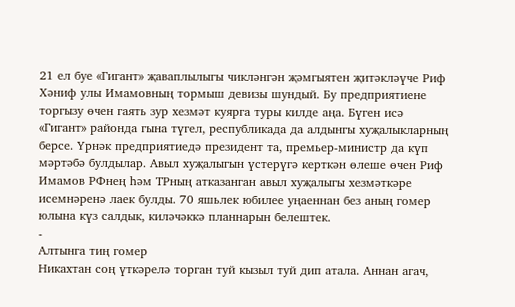21 ел буе «Гигант» җаваплылыгы чикләнгән җәмгыятен җитәкләүче Риф Хәниф улы Имамовның тормыш девизы шундый. Бу предприятиене торгызу өчен гаять зур хезмәт куярга туры килде аңа. Бүген исә «Гигант» районда гына түгел, республикада да алдынгы хуҗалыкларның берсе. Үрнәк предприятиедә президент та, премьер-министр да күп мәртәбә булдылар. Авыл хуҗалыгын үстерүгә керткән өлеше өчен Риф Имамов РФнең һәм ТРның атказанган авыл хуҗалыгы хезмәткәре исемнәренә лаек булды. 70 яшьлек юбилее уңаеннан без аның гомер юлына күз салдык, киләчәккә планнарын белештек.
-
Алтынга тиң гомер
Никахтан соң үткәрелә торган туй кызыл туй дип атала. Аннан агач,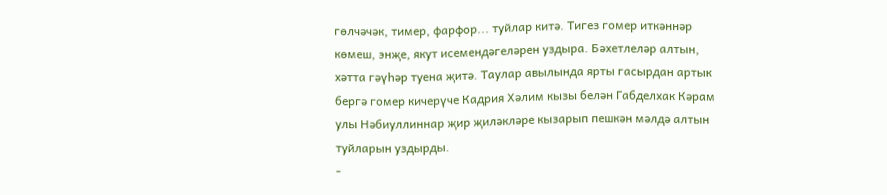гөлчәчәк, тимер, фарфор... туйлар китә. Тигез гомер иткәннәр көмеш, энҗе, якут исемендәгеләрен уздыра. Бәхетлеләр алтын, хәтта гәүһәр туена җитә. Таулар авылында ярты гасырдан артык бергә гомер кичерүче Кадрия Хәлим кызы белән Габделхак Кәрам улы Нәбиуллиннар җир җиләкләре кызарып пешкән мәлдә алтын туйларын уздырды.
-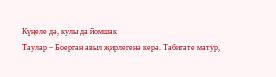Күңеле дә, кулы да йомшак
Таулар – Боерган авыл җирлегенә керә. Табигате матур,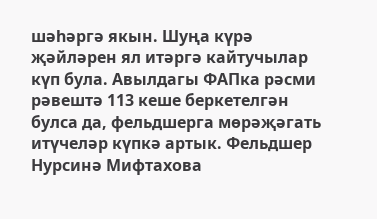шәһәргә якын. Шуңа күрә җәйләрен ял итәргә кайтучылар күп була. Авылдагы ФАПка рәсми рәвештә 113 кеше беркетелгән булса да, фельдшерга мөрәҗәгать итүчеләр күпкә артык. Фельдшер Нурсинә Мифтахова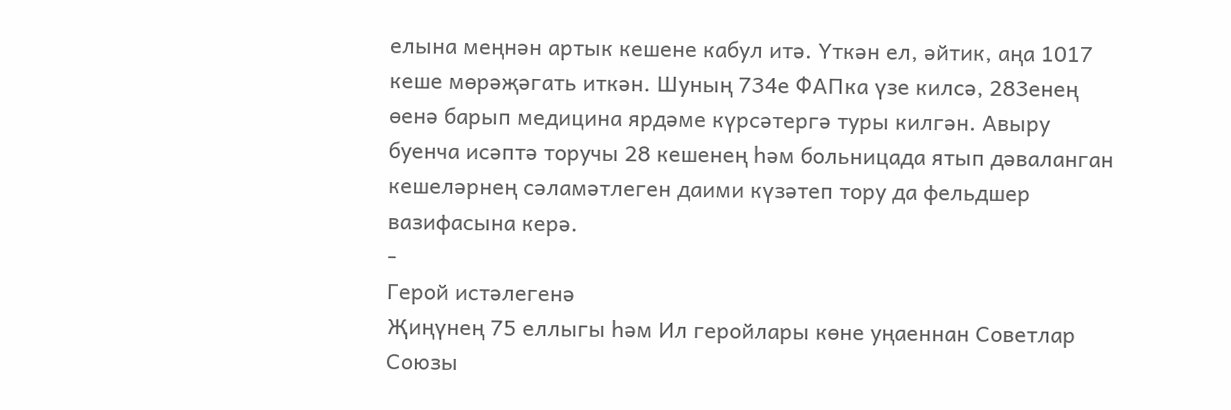елына меңнән артык кешене кабул итә. Үткән ел, әйтик, аңа 1017 кеше мөрәҗәгать иткән. Шуның 734е ФАПка үзе килсә, 283енең өенә барып медицина ярдәме күрсәтергә туры килгән. Авыру буенча исәптә торучы 28 кешенең һәм больницада ятып дәваланган кешеләрнең сәламәтлеген даими күзәтеп тору да фельдшер вазифасына керә.
-
Герой истәлегенә
Җиңүнең 75 еллыгы һәм Ил геройлары көне уңаеннан Советлар Союзы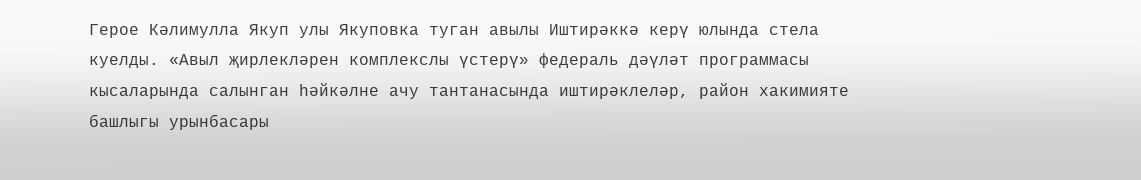Герое Кәлимулла Якуп улы Якуповка туган авылы Иштирәккә керү юлында стела куелды. «Авыл җирлекләрен комплекслы үстерү» федераль дәүләт программасы кысаларында салынган һәйкәлне ачу тантанасында иштирәклеләр, район хакимияте башлыгы урынбасары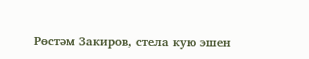Рөстәм Закиров, стела кую эшен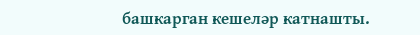башкарган кешеләр катнашты.